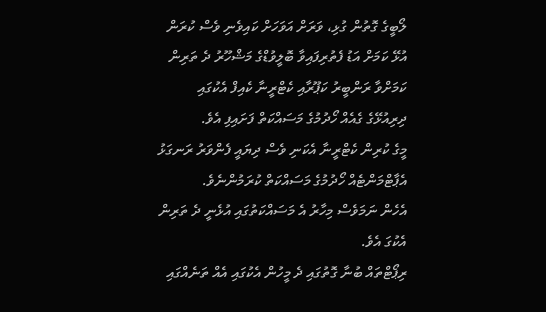ލޯބީގެ ގޮތުން ގުޅި، ވަރަށް އަވަހަށް ކައިވެނި ވެސް ކުރަން އުޅޭ ކަމަށް އަޑު ފެތުރިފައިވާ ބޮލީވުޑްގެ މަޝްހޫރު ދެ ތަރިން ކަމަށްވާ ރަންބީރު ކަޕޫރާއި ކެޓްރީނާ ކެއިފް އެކުގައި ދިރިއުޅޭގެ ގެއެއް ހޯދުމުގެ މަސައްކަތް ފަށައިފި އެވެ.
މީގެ ކުރިން ކެޓްރީނާ އެކަނި ވެސް ދިޔައީ ފެންވަރު ރަނގަޅު އެޕާޓްމަންޓެއް ހޯދުމުގެ މަސައްކަތް ކުރަމުންނެވެ.
އެހެން ނަމަވެސް މިހާރު އެ މަސައްކަތުގައި އުޅެނީ ދެ ތަރިން އެކުގަ އެވެ.
ރިޕޯޓްތައް ބުނާ ގޮތުގައި ދެ މީހުން އެކުގައި އެއް ތަނެއްގައި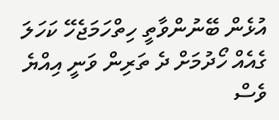އުޅެން ބޭނުންވާތީ ހިތްހަމަޖެހޭ ކަހަލަ ގެއެއް ހޯދުމަށް ދެ ތަރިން ވަނީ އިއްޔެ ވެސް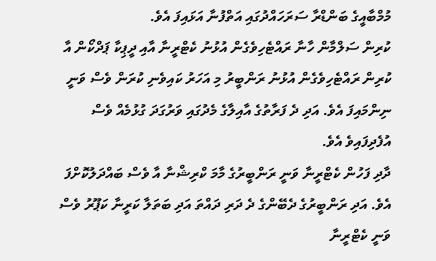މުމްބާއީގެ ބަންޑްރާ ސަރަހައްދުގައި އަތްފުނާ އަޅައިފަ އެވެ.
ކުރިން ސަލްމާން ހާނާ ރައްޓެހިވެގެން އުޅުނު ކެޓްރީނާ އާއި ދީޕިކާ ޕަދްކޯން އާ ކުރިން ރައްޓެހިވެގެން އުޅުނު ރަންބީރު މި އަހަރު ކައިވެނި ކުރަން ވެސް ވަނީ ނިންމައިފަ އެވެ. އަދި ދެ ފަރާތުގެ އާއިލާގެ މެދުގައި ވަރުގަދަ ގުޅުމެއް ވެސް އުފެދިފައިވެ އެވެ.
ދާދި ފަހުން ކެޓްރީނާ ވަނީ ރަންބީރުގެ މާމަ ކްރިޝްނާ އާ ވެސް ބައްދަލުކޮށްފަ އެވެ. އަދި ރަންބީރުގެ ދެބޭންގެ ދެ ދަރި ދައްތަ އަދި ބަތަލާ ކަރީނާ ކަޕޫރު ވެސް ވަނީ ކެޓްރީނާ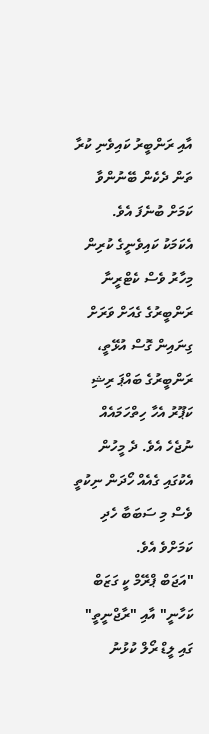އާއި ރަންބީރު ކައިވެނި ކުރާ ތަން ދެކެން ބޭނުންވާ ކަމަށް ބުނެފަ އެވެ.
އެކަމަކު ކައިވެނީގެ ކުރިން މިހާރު ވެސް ކެޓްރީނާ ރަންބީރުގެ ގެއަށް ވަރަށް ގިނައިން ގޮސް އުޅޭތީ، ރަންބީރުގެ ބައްޕަ ރިޝި ކަޕޫރު އެހާ ހިތްހަމައެއް ނުޖެހެ އެވެ. ދެ މީހުން އެކުގައި ގެއެއް ހޯދަން ނިކުތީ ވެސް މި ސަބަބާ ހެދި ކަމަށްވެ އެވެ.
"އަޖަބް ޕްރޭމް ކީ ގަޒަބް ކަހާނީ" އާއި "ރާޖްނީތީ" ގައި ލީޑް ރޯލް ކުޅުނު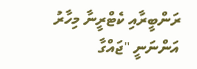ރަންބީރާއި ކެޓްރީނާ މިހާރު އަންނަނީ "ޖައްގާ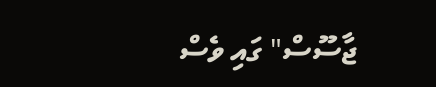ޖާސޫސް" ގައި ވެސް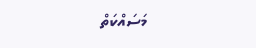މަސައްކަތް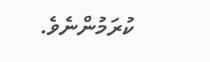ކުރަމުންނެވެ.